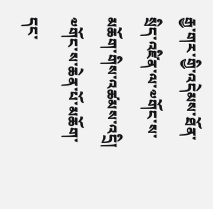རྒྱ་གར་གྱི་འདེམས་ཐོན་སྲིད་འཛིན་ལ་༧གོང་ས་མཆོག་གིས་འཚམས་འདྲི།
༧གོང་ས་ཆེན་པོ་མཆོག་དང་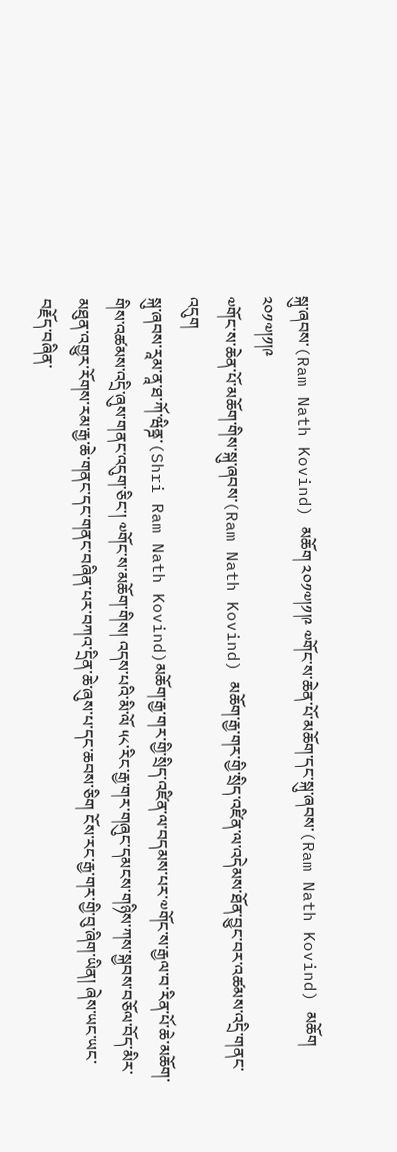སྐུ་ཞབས་(Ram Nath Kovind) མཆོག ༢༠༡༧།༡།༩ ༧གོང་ས་ཆེན་པོ་མཆོག་དང་སྐུ་ཞབས་(Ram Nath Kovind) མཆོག ༢༠༡༧།༡།༩
༧གོང་ས་ཆེན་པོ་མཆོག་གིས་སྐུ་ཞབས་(Ram Nath Kovind) མཆོག་རྒྱ་གར་གྱི་སྲིད་འཛིན་ལ་འདེམས་ཐོན་བྱུང་བར་འཚམས་འདྲི་གནང་འདུག
སྐུ་ཞབས་རཱམ་ནཱ་ཐ་ཀོ་ཝིནྜ་(Shri Ram Nath Kovind)མཆོག་རྒྱ་གར་གྱི་སྲིད་འཛིན་ལ་བདམས་པར་༧གོང་ས་རྒྱལ་བ་རིན་པོ་ཆེ་མཆོག་གིས་འཚམས་འདྲི་ཞུས་གནང་འདུག་ཅིང་། ༧གོང་ས་མཆོག་གིས། འདས་པའི་མི་ལོ ༥༨་རིང་རྒྱ་གར་གཞུང་དམངས་གཉིས་ཀས་སྐྱབས་བཅོལ་བོད་མིར་མཐུན་འགྱུར་རོགས་རམ་རྒྱ་ཆེ་གནང་དང་གནང་བཞིན་པར་བཀའ་དྲིན་ཆེ་ཞུས་པ་དང་ཆབས་ཅིག ངོས་རང་རྒྱ་གར་གྱི་བུ་ཞིག་ཡིན། ཞེས་ཡང་ཡང་བརྗོད་བཞིན་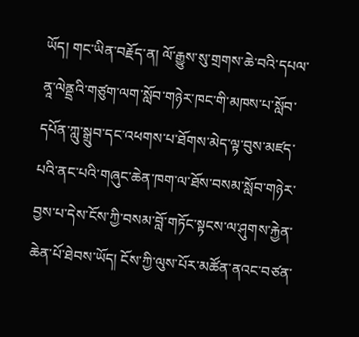ཡོད། གང་ཡིན་བརྗོད་ན། ལོ་རྒྱུས་སུ་གྲགས་ཆེ་བའི་དཔལ་ནཱ་ལེནྡྲའི་གཙུག་ལག་སློབ་གཉེར་ཁང་གི་མཁས་པ་སློབ་དཔོན་ཀླུ་སྒྲུབ་དང་འཕགས་པ་ཐོགས་མེད་ལྟ་བུས་མཛད་པའི་ནང་པའི་གཞུང་ཆེན་ཁག་ལ་ཐོས་བསམ་སློབ་གཉེར་བྱས་པ་དེས་ངོས་ཀྱི་བསམ་བློ་གཏོང་སྟངས་ལ་ཤུགས་རྐྱེན་ཆེན་པོ་ཐེབས་ཡོད། ངོས་ཀྱི་ལུས་པོར་མཚོན་ནའང་བཙན་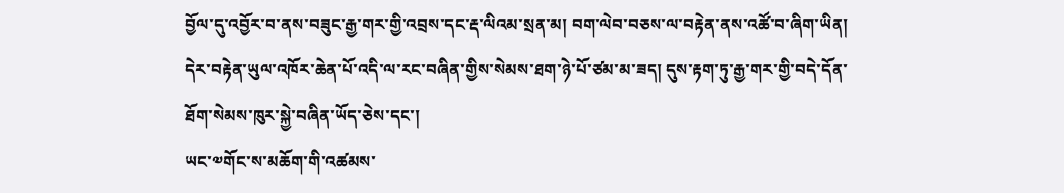བྱོལ་དུ་འབྱོར་བ་ནས་བཟུང་རྒྱ་གར་གྱི་འབྲས་དང་རྡ་ལིའམ་སྲན་མ། བག་ལེབ་བཅས་ལ་བརྟེན་ནས་འཚོ་བ་ཞིག་ཡིན། དེར་བརྟེན་ཡུལ་འཁོར་ཆེན་པོ་འདི་ལ་རང་བཞིན་གྱིས་སེམས་ཐག་ཉེ་པོ་ཙམ་མ་ཟད། དུས་རྟག་ཏུ་རྒྱ་གར་གྱི་བདེ་དོན་ཐོག་སེམས་ཁུར་སྐྱེ་བཞིན་ཡོད་ཅེས་དང་།
ཡང་༧གོང་ས་མཆོག་གི་འཚམས་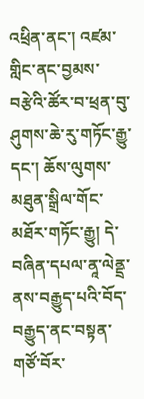འཕྲིན་ནང་། འཛམ་གླིང་ནང་བྱམས་བརྩེའི་ཚོར་བ་ཕྲན་བུ་ཤུགས་ཆེ་རུ་གཏོང་རྒྱུ་དང་། ཆོས་ལུགས་མཐུན་སྒྲིལ་གོང་མཐོར་གཏོང་རྒྱུ། དེ་བཞིན་དཔལ་ནཱ་ལེནྡྲ་ནས་བརྒྱུད་པའི་བོད་བརྒྱུད་ནང་བསྟན་གཙོ་བོར་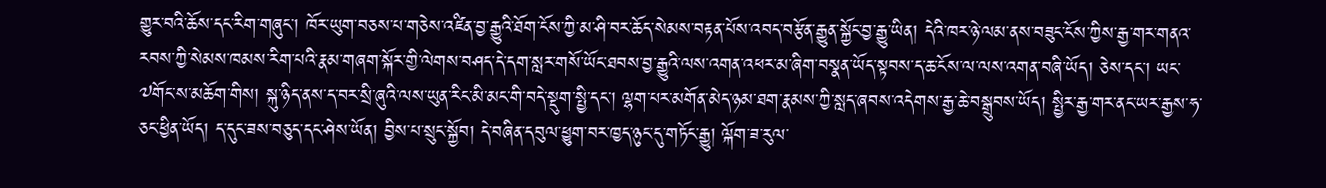གྱུར་བའི་ཆོས་དང་རིག་གཞུང་། ཁོར་ཡུག་བཅས་པ་གཅེས་འཛིན་བྱ་རྒྱུའི་ཐོག་ངོས་ཀྱི་མ་ཤི་བར་ཆོད་སེམས་བརྟན་པོས་འབད་བརྩོན་རྒྱུན་སྐྱོང་བྱ་རྒྱུ་ཡིན། དེའི་ཁར་ཉེ་ལམ་ནས་བཟུང་ངོས་ཀྱིས་རྒྱ་གར་གནའ་རབས་ཀྱི་སེམས་ཁམས་རིག་པའི་རྣམ་གཞག་སྐོར་གྱི་ལེགས་བཤད་དེ་དག་སླར་གསོ་ཡོང་ཐབས་བྱ་རྒྱུའི་ལས་འགན་འཕར་མ་ཞིག་བསྣན་ཡོད་སྟབས་ད་ཆ་ངོས་ལ་ལས་འགན་བཞི་ཡོད། ཅེས་དང་། ཡང་༧གོང་ས་མཆོག་གིས། སྐུ་ཉིད་ནས་ད་བར་སྲི་ཞུའི་ལས་ཡུན་རིང་མི་མང་གི་བདེ་སྡུག་སྤྱི་དང་། ལྷག་པར་མགོན་མེད་ཉམ་ཐག་རྣམས་ཀྱི་སླད་ཞབས་འདེགས་རྒྱ་ཆེ་བསྒྲུབས་ཡོད། སྤྱིར་རྒྱ་གར་ནང་ཡར་རྒྱས་ཧ་ཅང་ཕྱིན་ཡོད། ད་དུང་ཟས་བཅུད་དང་ཤེས་ཡོན། བྱིས་པ་སྲུང་སྐྱོབ། དེ་བཞིན་དབུལ་ཕྱུག་བར་ཁྱད་ཉུང་དུ་གཏོང་རྒྱུ། ལྐོག་ཟ་རུལ་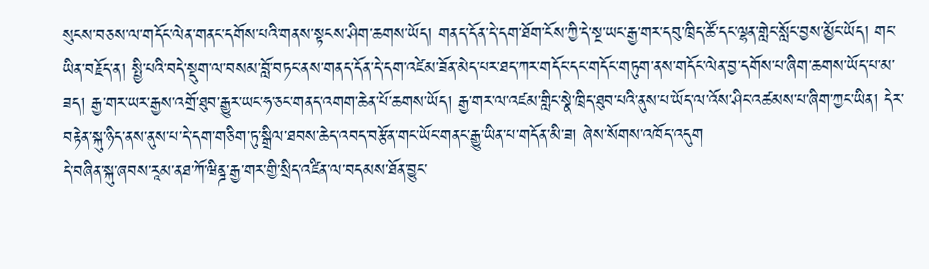སུངས་བཅས་ལ་གདོང་ལེན་གནང་དགོས་པའི་གནས་སྟངས་ཤིག་ཆགས་ཡོད། གནད་དོན་དེ་དག་ཐོག་ངོས་ཀྱི་དེ་སྔ་ཡང་རྒྱ་གར་དབུ་ཁྲིད་ཚོ་དང་ལྷན་གླེང་སློང་བྱས་མྱོང་ཡོད། གང་ཡིན་བརྗོད་ན། སྤྱི་པའི་བདེ་སྡུག་ལ་བསམ་བློ་བཏང་ནས་གནད་དོན་དེ་དག་འཛེམ་ཟོན་མེད་པར་ཐད་ཀར་གདོང་དང་གདོང་གཏུག་ནས་གདོང་ལེན་བྱ་དགོས་པ་ཞིག་ཆགས་ཡོད་པ་མ་ཟད། རྒྱ་གར་ཡར་རྒྱས་འགྲོ་ཐུབ་རྒྱུར་ཡང་ཧ་ཅང་གནད་འགག་ཆེན་པོ་ཆགས་ཡོད། རྒྱ་གར་ལ་འཛམ་གླིང་སྣེ་ཁྲིད་ཐུབ་པའི་ནུས་པ་ཡོད་ལ་འོས་ཤིང་འཚམས་པ་ཞིག་ཀྱང་ཡིན། དེར་བརྟེན་སྐུ་ཉིད་ནས་ནུས་པ་དེ་དག་གཅིག་ཏུ་སྒྲིལ་ཐབས་ཆེད་འབད་བརྩོན་གང་ཡོང་གནང་རྒྱུ་ཡིན་པ་གདོན་མི་ཟ། ཞེས་སོགས་འཁོད་འདུག
དེ་བཞིན་སྐུ་ཞབས་རཱམ་ནཐ་ཀོ་ཝིནྜ་རྒྱ་གར་གྱི་སྲིད་འཛིན་ལ་བདམས་ཐོན་བྱུང་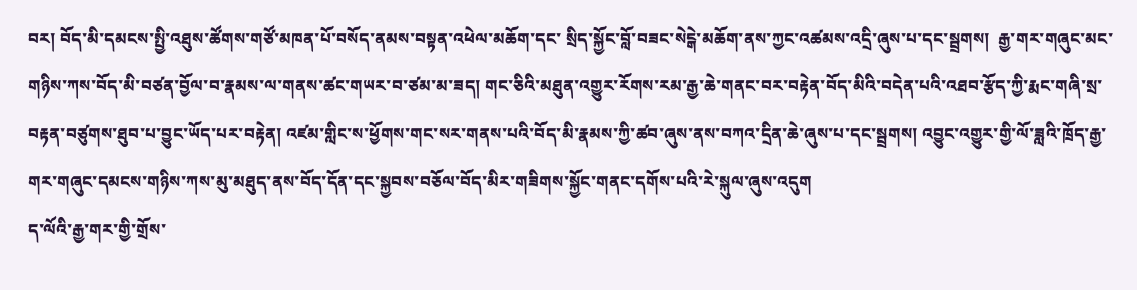བར། བོད་མི་དམངས་སྤྱི་འཐུས་ཚོགས་གཙོ་མཁན་པོ་བསོད་ནམས་བསྟན་འཕེལ་མཆོག་དང་ སྲིད་སྐྱོང་བློ་བཟང་སེངྒེ་མཆོག་ནས་ཀྱང་འཚམས་འདྲི་ཞུས་པ་དང་སྦྲགས།  རྒྱ་གར་གཞུང་མང་གཉིས་ཀས་བོད་མི་བཙན་བྱོལ་བ་རྣམས་ལ་གནས་ཚང་གཡར་བ་ཙམ་མ་ཟད། གང་ཅིའི་མཐུན་འགྱུར་རོགས་རམ་རྒྱ་ཆེ་གནང་བར་བརྟེན་བོད་མིའི་བདེན་པའི་འཐབ་རྩོད་ཀྱི་རྨང་གཞི་སྲ་བརྟན་བཙུགས་ཐུབ་པ་བྱུང་ཡོད་པར་བརྟེན། འཛམ་གླིང་ས་ཕྱོགས་གང་སར་གནས་པའི་བོད་མི་རྣམས་ཀྱི་ཚབ་ཞུས་ནས་བཀའ་དྲིན་ཆེ་ཞུས་པ་དང་སྦྲགས། འབྱུང་འགྱུར་གྱི་ལོ་ཟླའི་ཁྲོད་རྒྱ་གར་གཞུང་དམངས་གཉིས་ཀས་མུ་མཐུད་ནས་བོད་དོན་དང་སྐྱབས་བཅོལ་བོད་མིར་གཟིགས་སྐྱོང་གནང་དགོས་པའི་རེ་སྐུལ་ཞུས་འདུག
ད་ལོའི་རྒྱ་གར་གྱི་གྲོས་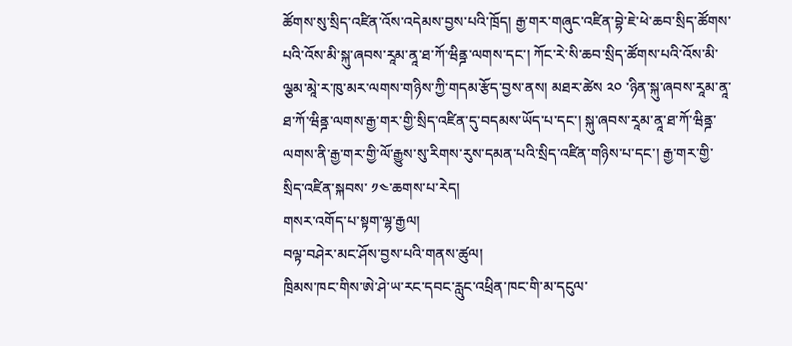ཚོགས་སུ་སྲིད་འཛིན་འོས་འདེམས་བྱས་པའི་ཁྲོད། རྒྱ་གར་གཞུང་འཛིན་བྷེ་ཇེ་ཕེ་ཆབ་སྲིད་ཚོགས་པའི་འོས་མི་སྐུ་ཞབས་རཱམ་ནཱ་ཐ་ཀོ་ཝིནྜ་ལགས་དང་། ཀོང་རེ་སི་ཆབ་སྲིད་ཚོགས་པའི་འོས་མི་ལྕམ་མཱེ་ར་ཁུ་མར་ལགས་གཉིས་ཀྱི་གདམ་རྩོད་བྱས་ནས། མཐར་ཚེས ༢༠ ་ཉིན་སྐུ་ཞབས་རཱམ་ནཱ་ཐ་ཀོ་ཝིནྜ་ལགས་རྒྱ་གར་གྱི་སྲིད་འཛིན་དུ་བདམས་ཡོད་པ་དང་། སྐུ་ཞབས་རཱམ་ནཱ་ཐ་ཀོ་ཝིནྜ་ལགས་ནི་རྒྱ་གར་གྱི་ལོ་རྒྱུས་སུ་རིགས་རུས་དམན་པའི་སྲིད་འཛིན་གཉིས་པ་དང་། རྒྱ་གར་གྱི་སྲིད་འཛིན་སྐབས་ ༡༤་ཆགས་པ་རེད།
གསར་འགོད་པ་སྟག་ལྷ་རྒྱལ།
བལྟ་བཤེར་མང་ཤོས་བྱས་པའི་གནས་ཚུལ།
ཁྲིམས་ཁང་གིས་ཨེ་ཤེ་ཡ་རང་དབང་རླུང་འཕྲིན་ཁང་གི་མ་དངུལ་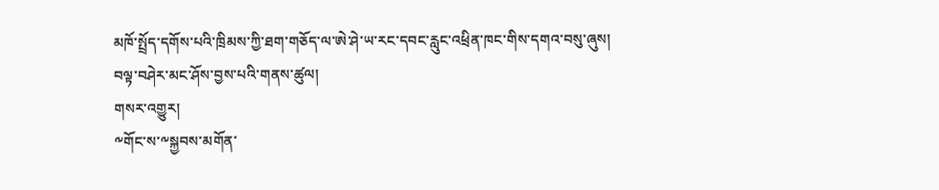མཁོ་སྤྲོད་དགོས་པའི་ཁྲིམས་ཀྱི་ཐག་གཅོད་ལ་ཨེ་ཤེ་ཡ་རང་དབང་རླུང་འཕྲིན་ཁང་གིས་དགའ་བསུ་ཞུས།
བལྟ་བཤེར་མང་ཤོས་བྱས་པའི་གནས་ཚུལ།
གསར་འགྱུར།
༸གོང་ས་༸སྐྱབས་མགོན་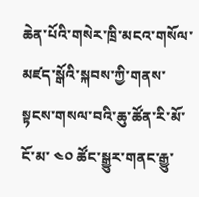ཆེན་པོའི་གསེར་ཁྲི་མངའ་གསོལ་མཛད་སྒོའི་སྐབས་ཀྱི་གནས་སྟངས་གསལ་བའི་ཆུ་ཚོན་རི་མོ་ངོ་མ་ ༤༠ ཚོང་སྒྱུར་གནང་རྒྱུ་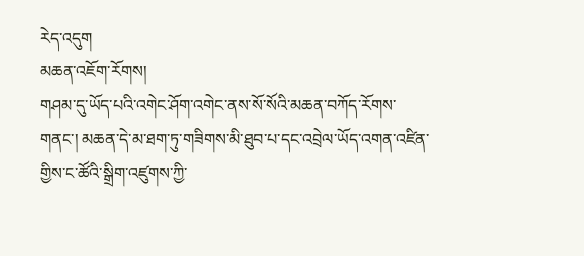རེད་འདུག
མཆན་འཇོག་རོགས།
གཤམ་དུ་ཡོད་པའི་འགེང་ཤོག་འགེང་ནས་སོ་སོའི་མཆན་བཀོད་རོགས་གནང་། མཆན་དེ་མ་ཐག་ཏུ་གཟིགས་མི་ཐུབ་པ་དང་འབྲེལ་ཡོད་འགན་འཛིན་གྱིས་ང་ཚོའི་སྒྲིག་འཛུགས་ཀྱི་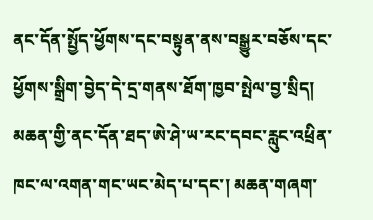ནང་དོན་སྤྱོད་ཕྱོགས་དང་བསྟུན་ནས་བསྒྱུར་བཅོས་དང་ཕྱོགས་སྒྲིག་བྱེད་དེ་དྲ་གནས་ཐོག་ཁྱབ་སྤེལ་བྱ་སྲིད། མཆན་གྱི་ནང་དོན་ཐད་ཨེ་ཤེ་ཡ་རང་དབང་རླུང་འཕྲིན་ཁང་ལ་འགན་གང་ཡང་མེད་པ་དང་། མཆན་གཞག་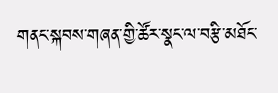གནང་སྐབས་གཞན་གྱི་ཚོར་སྣང་ལ་བརྩི་མཐོང་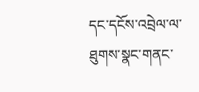དང་དངོས་འབྲེལ་ལ་ཐུགས་སྣང་གནང་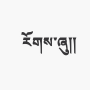རོགས་ཞུ༎